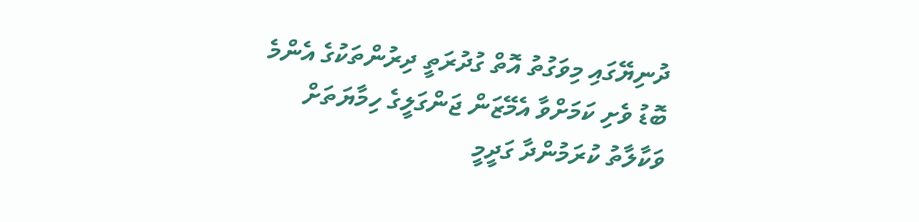ދުނިޔޭގައި މިވަގުތު އޮތް ގުދުރަތީ ދިރުންތަކުގެ އެންމެ ބޮޑު ވެށި ކަމަށްވާ އެމޭޒަން ޖަންގަލީގެ ހިމާޔަތަށް ވަކާލާތު ކުރަމުންދާ ގަދީމީ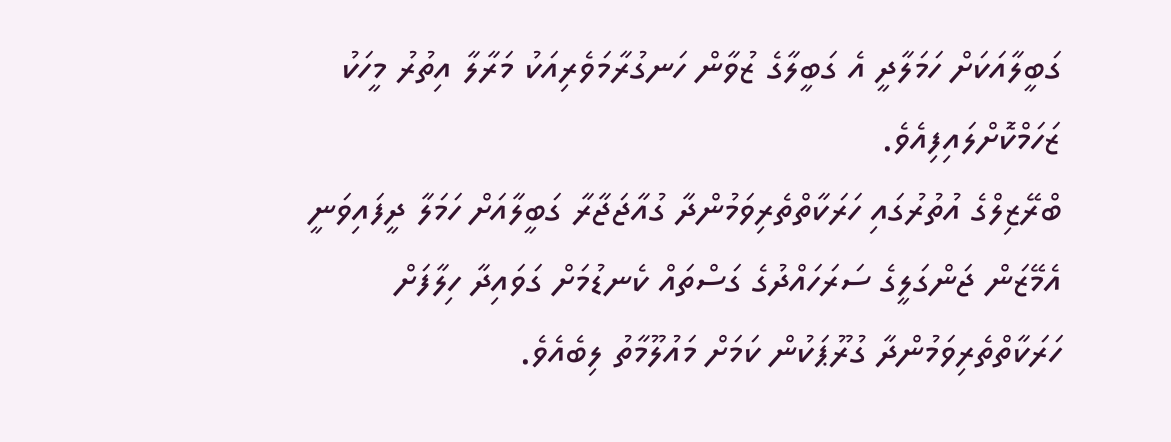ގަބީލާއަކަށް ހަމަލާދީ އެ ގަބީލާގެ ޒުވާން ހަނގުރާމަވެރިއަކު މަރާލާ އިތުރު މީހަކު ޒަހަމްކޮށްލައިފިއެވެ.
ބްރޭޒިލްގެ އުތުރުގައި ހަރަކާތްތެރިވަމުންދާ ގުއާޖަޖާރާ ގަބީލާއަށް ހަމަލާ ދީފައިވަނީ އެމޭޒަން ޖަންގަލީގެ ސަރަހައްދުގެ ގަސްތައް ކެނޑުމަށް ގަވައިދާ ހިލާފަށް ހަރަކާތްތެރިވަމުންދާ ގުރޫޕަކުން ކަމަށް މައުލޫމާތު ލިބެއެވެ.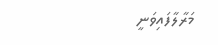މަރާލާފައިވަނީ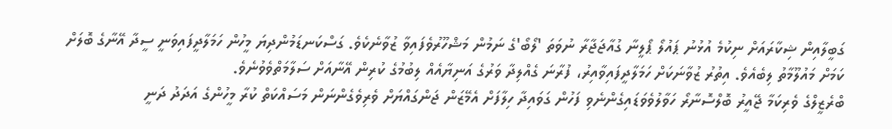ގަބީލާއިން ޝިކާރައަށް ނިކުމެ އުޅުނު ޕައުލޯ ޕޯލީނާ ގުއާޖަޖާރާ ނުވަތަ 'ލޯބޯ'ގެ ނަމުން މަޝްހޫރުވެފައިވާ ޒުވާނެކެވެ. ގަސްކަނޑަމުންދިޔަ މީހުން ހަމަލާދީފައިވަނީ ސީދާ އޭނާގެ ބޮލަށް ކަމަށް މައުލޫމާތު ލިބެއެވެ. އިތުރު ޒުވާނަކަށް ހަމަލާދީފައިވާއިރު، ފުރާނަ ގެއްލިދާ ވަރުގެ އަނިޔާއެއް ލިބުމުގެ ކުރިން އޭނާއަށް ސަލާމަތްވެވުނެވެ.
ބްރެޒީލްގެ ވެރިކަމާ ޖޭއީރު ބޮލްސޮނާރޯ ހަވާލުވެވަޑައިގެންނެވި ފަހުން ގަވައިދާ ހިލާފަށް އެމޭޒަން ޖަންގައްޔަށް ވެރިވެގެންނަން މަސައްކަތް ކުރާ މީހުންގެ އަދަދު ދަނީ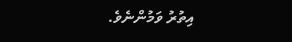އިތުރު ވަމުންނެވެ.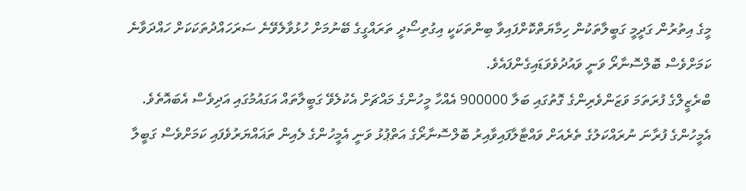މީގެ އިތުރުން ގަދީމީ ގަބީލާތަކުން ހިމާޔަތްކޮށްފައިވާ ބިންތަކަކީ އިގުތިސޯދީ ތަރައްގީގެ ބޭނުމަށް ހުޅުވާލެވޭނެ ސަރަހައްދުތަކަކަށް ހައްދަވާނެ ކަމަށްވެސް ބޮލްސޮނާރޯ ވަނީ ވައުދުވެވަޑައިގެންފައެވެ.
ބްރެޒީލްގެ ފުރަތަމަ ވަޒަންވެރިންގެ ގޮތުގައި ބަލާ 900000 އެއްހާ މީހުންގެ މައްޗަށް އެކުލެވޭ ގަބީލާތައް އަގައުމުގައި އަދިވެސް އެބައޮތެވެ. އެމީހުންގެ ފުރާނަ ނުރައްކަލުގެ ތެރެއަށް ވައްޓާލާފައިވާއިރު ބޮލްސޮނާރޯގެ އަތްޕުޅު ވަނީ އެމީހުންގެ ލެއިން ތަޣައްޔަރުވެފައި ކަމަށްވެސް ގަބީލާ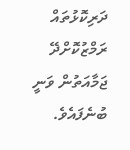ދަރިކޮޅުތައް ރަމްޒުކޮށްދޭ ޖަމާއަތުން ވަނީ ބުނެފައެވެ.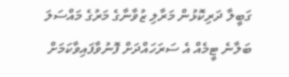ގަބީލާ ދަރިކޮޅުން މަރާލި ޒުވާނާގެ މަރުގެ މައްސަލަ ބަލާނެ ޓީމެއް އެ ސަރަހައްދަށް ފޮނުވާފައިވާކަމަށް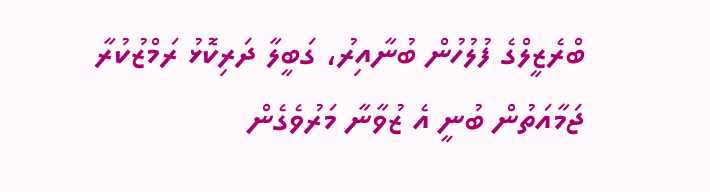ބްރެޒީލްގެ ފުލުހުން ބުނާއިރު، ގަބީލާ ދަރިކޮޅު ރަމްޒުކުރާ ޖަމާއަތުން ބުނީ އެ ޒުވާނާ މަރުވެގެން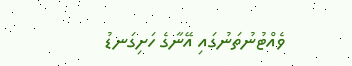ވެއްޓުނުތަނުގައި އޭނާގެ ހަށިގަނޑު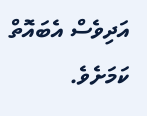އަދިވެސް އެބައޮތް ކަމަށެވެ.